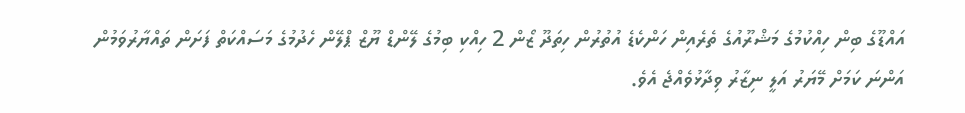އައްޑޫގެ ބިން ހިއްކުމުގެ މަޝްރޫއުގެ ތެރެއިން ހަންކެޑެ އުތުރުން ހިތަދޫ ޒޯން 2 ހިއްކި ބިމުގެ ލޭންޑް ޔޫޒް ޕްލޭން ހެދުމުގެ މަސައްކަތް ފަށަން ތައްޔާރުވަމުން އަންނަ ކަމަށް މޭޔަރު އަލީ ނިޒާރު ވިދާޅުވެއްޖެ އެވެ.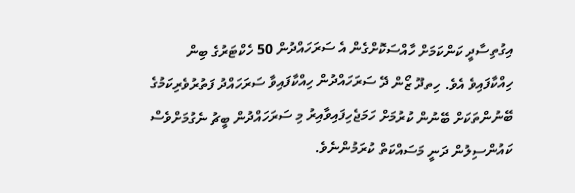އިގުތިސާދީ ކަންކަމަށް ހާއްސަކޮށްގެން އެ ސަރަހައްދުން 50 ހެކްޓަރުގެ ބިން ހިއްކާފައިވެ އެވެ. ހިތދޫ ޒޯން ދޭ ސަރަހައްދުން ހިއްކާފައިވާ ސަރަހައްދު ފަތުރުވެރިކަމުގެ ބޭނުންތަކަށް ބޭނުން ކުރުމަށް ހަމަޖެހިފައިވާއިރު މި ސަރަހައްދުން ބީޗު ނެގުމަށްވެސް ކައުންސިލުން ދަނީ މަސައްކަތް ކުރަމުންނެވެ.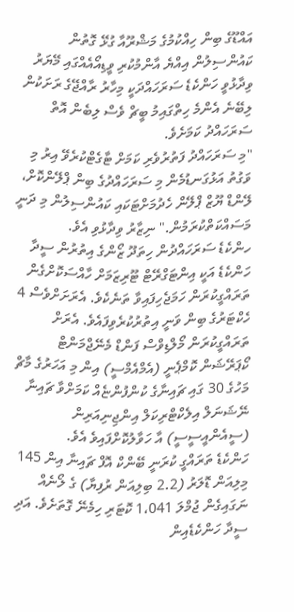އައްޑޫގެ ބިން ހިއްކުމުގެ މަޝްރޫއާ ގުޅޭ ގޮތުން ކައުންސިލުން އިއްޔެ އާންމުކުރި ވީޑިއޯއެއްގައި މޭޔަރު ވިދާޅުވީ ހަންކެޑެ ސަރަހައްދަކީ މިހާރު ރާއްޖޭގެ ރަށަކުން ލިބޭނެ އެންމެ ހިތްގައިމު ބީޗް ވެސް ލިބެން އޮތް ސަރަހައްދު ކަމަށެވެ.
"މި ސަރަހައްދު ފަތުރުވެރި ކަމަށް ޓާގެޓްކުރެވޭ އިރު މި ވަގުތު އަޅުގަނޑުމެން މި ސަރަހައްދުގެ ބިން ޕްލޭންކޮށް، ލޭންޑް ޔޫޒް ޕްލޭން ހެދުމަށްޓަކައި ކައުންސިލުން މި ދަނީ މަސައްކަތްކުރަމުން." ނިޒާރު ވިދާޅުވި އެވެ.
ހންކެޑެ ސަރަހައްދުން ހިތަދޫ ޒޯންގެ އިތުރުން ސީދާ ހަންކެޑެ އަކީ އިންޓަގްރޭޓް ޓޫރިޒަމަށް ހާއްސަކޮށްގެން ތަރައްގީކުރަން ހަމަޖެހިފައިވާ ތަނެކެވެ. އެރަށަށްވެސް 4 ހެކްޓަރުގެ ބިން ވަނީ އިތުރުކުރެވިފައެވެ. އެރަށް ތަރައްގީކުރަން މޯލްޑިވްސް ފަންޑް މެނޭޖްމަންޓް ކޯޕަރޭޝަން ކޮމްޕެނީ (އެމްއެމްސީ) އިން މި އަހަރުގެ މާޗް މަހުގެ 30 ގައި ޗައިނާގެ ކުންފުންޏެއް ކަމަށްވާ ޗައިނާ ނޭޝަނަލް އިލެކްޓްރިކަލް އިންޖިނިއަރިން (ސީއެންއީސީސީ) އާ ހަވާލުކޮށްފައިވެ އެވެ.
ހަންކެޑެ ތަރައްގީ ކުރަނީ ބޭންކް އޮފް ޗައިނާ އިން 145 މިލިއަން ޑޮލަރު (2.2 ބިލިއަން ރުފިޔާ) ގެ ލޯނެއް ނަގައިގެން ޖުމްލަ 1،041 ކޮޓަރި ހިމެނޭ ގޮތަށެވެ. އަދި ސީދާ ހަންކެޑެއިން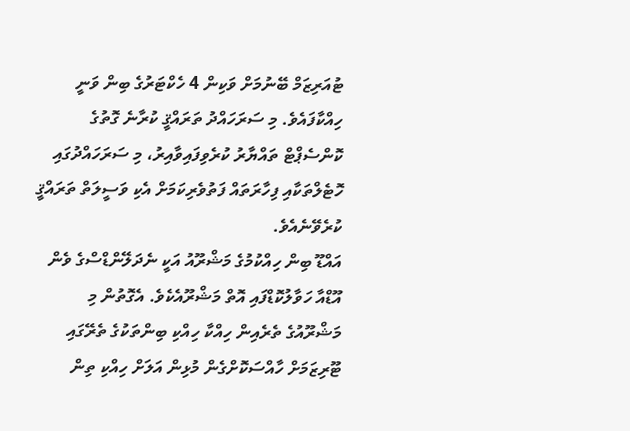ޓުއަރިޒަމް ބޭނުމަށް ވަކިން 4 ހެކްޓަރުގެ ބިން ވަނީ ހިއްކާފައެވެ. މި ސަރަހައްދު ތަރައްޤީ ކުރާނެ ގޮތުގެ ކޮންސެޕްޓް ތައްޔާރު ކުރެވިފައިވާއިރު، މި ސަރަހައްދުގައި ހޮޓެލްތަކާއި ފިހާރަތައް ފަތުވެރިކަމަށް އެކި ވަސީލަތް ތަރައްޤީ ކުރެވޭނެއެވެ.
އައްޑޫ ބިން ހިއްކުމުގެ މަޝްރޫއު އަކީ ނެދަލޭންޑްސްގެ ވެން އޫޑްއާ ހަވާލުކޮޑްފައި އޮތް މަޝްރޫއެކެވެ. އެގޮތުން މި މަޝްރޫއުގެ ތެރެއިން ހިއްކާ ހިއްކި ބިންތަކުގެ ތެރޭގައި ޓޫރިޒަމަށް ހާއްސަކޮށްގެން މުޅިން އަލަށް ހިއްކި ތިން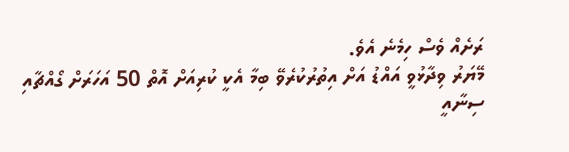ރަށެއް ވެސް ހިމެނެ އެވެ.
މޭޔަރު ވިދާޅުވީ އައްޑު އަށް އިތުރުކުރެވޭ ބިމާ އެކީ ކުރިއަށް އޮތް 50 އަހަރަށް ގޯއްޗާއި ސިނާއީ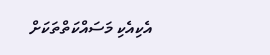އެކިއެކި މަސައްކަތްތަކަށް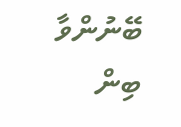ބޭނުންވާ ބިން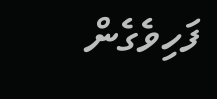ފަހިވެގެން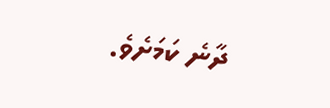ދާނެ ކަމަށެވެ.